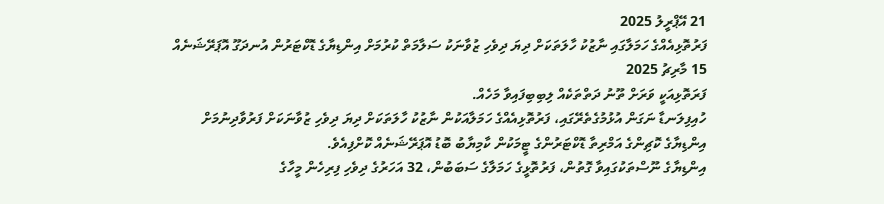21 އޭޕްރީލު 2025
ފަރުތޮޅިއެއްގެ ހަމަލާގައި ނާޒުކު ހާލަތަކަށް ދިޔަ ދިވެހި ޒުވާނަކު ސަލާމަތް ކުރުމަށް އިންޑިޔާގެ ޑޮކްޓަރުން އުނދަގޫ އޮޕަރޭޝަނެއް
15 މާރިޗު 2025
ފަރަތޮޅިއަކީ ވަރަށް ތޫނު ދަތްތަކެއް ލިބިބިފައިވާ މަހެއް.
ހުއިފިލަނޑާ ނަގަން އުޅުމުގެތެރޭގައި، ފަރުތޮޅިއެއްގެ ހަމަލާއަކުން ނާޒުކު ހާލަތަކަށް ދިޔަ ދިވެހި ޒުވާނަކަށް ފަރުވާދިނުމަށް އިންޑިޔާގެ ކޮޗިންގެ އަމްރިތާ ޑޮކްޓަރުންގެ ޓީމަކުން ކާމިޔާބު ބޮޑު އޮޕަރޭޝަނެއް ކޮށްފިއެވެ.
އިންޑިޔާގެ ނޫސްތަކުގައިވާ ގޮތުން، ފަރުތޮޅީގެ ހަމަލާގެ ސަބަބުން، 32 އަހަރުގެ ދިވެހި ފިރިހެން މީހާގެ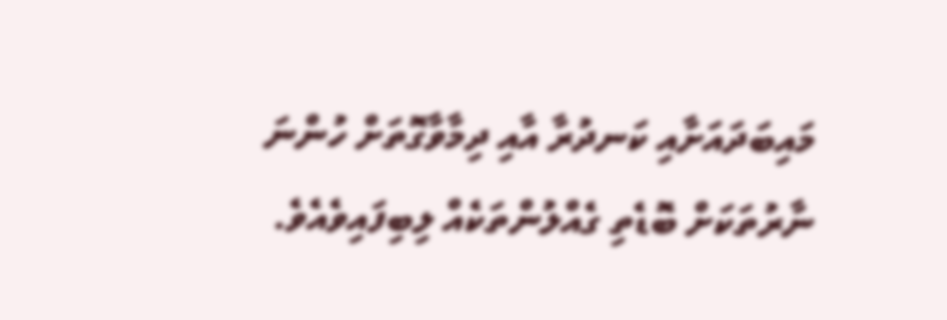މައިބަދައަށާއި ކަނދުރާ އާއި ދިމާވާގޮތަށް ހުންނަ ނާރުތަކަށް ބޮޑެތި ގެއްލުންތަކެއް ލިބިފައިވެއެވެ.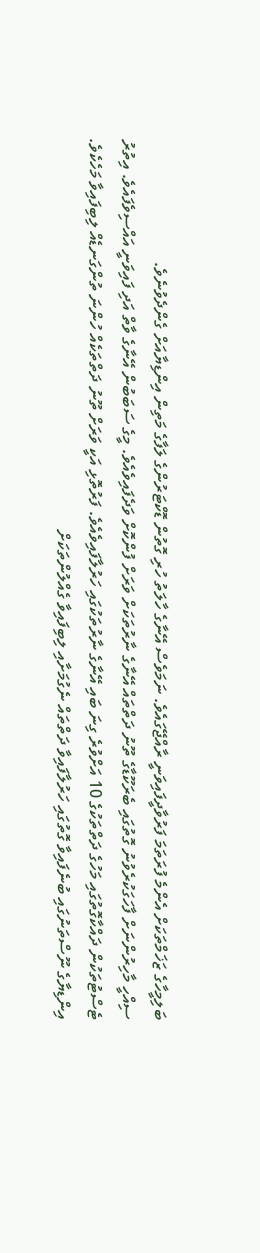ބަލިމީހާގެ ޒަޚަމްތަކަށް އެންމެ ފުރަތަމަ ފަރުވާދީފައިވަނީ ރާއްޖޭގައެވެ. ނަމަވެސް އޭނާގެ ހާލަތު ހުރި ގޮތުން ޑޮކްޓަރުންގެ ލަފާގެ މަތިން އިންޑިޔާއަށް ގެންދެވުނެވެ.
ސިއްހީ މާހިރުންނަށް ފާހަގަކުރެވުނު ގޮތުގައި ބެރަކޫޑާގެ ތޫނު ދަތްތައް އޭނާގެ ނާރުތަކަށް ވަރަށް ފުންކޮށް ވަދެފައިވެއެވެ. މީގެ ސަބަބުން އޭނާގެ ވާތް އަދި ފައިވަނީ އައްސިވެފައެވެ. އިތުރު ޓެސްޓުތަކުން ދައްކާގޮތުގައި މަހުގެ ދަތްތަކުގެ 10 އަށްވުރެ ގިނަ ބައި އޭނާގެ ނާރުތަކުގައި ހަރުލާފައިވެއެވެ. ފަރުތޮޅި އަކީ ވަރަށް ތޫނު ދަތްތަކެއް ހުންނަ ތުންގަނޑެއް ލިބިފައިވާ މަހެކެވެ.
އިންޑިޔާގެ ނޫސްތަނުގައި ބުނެފައިވާ ގޮތުގައި ހަރުލާފައިވާ ދަތްތައް ނެގުމަށާއި ލިބިފައިވާ ގެއްލުންތަކަށް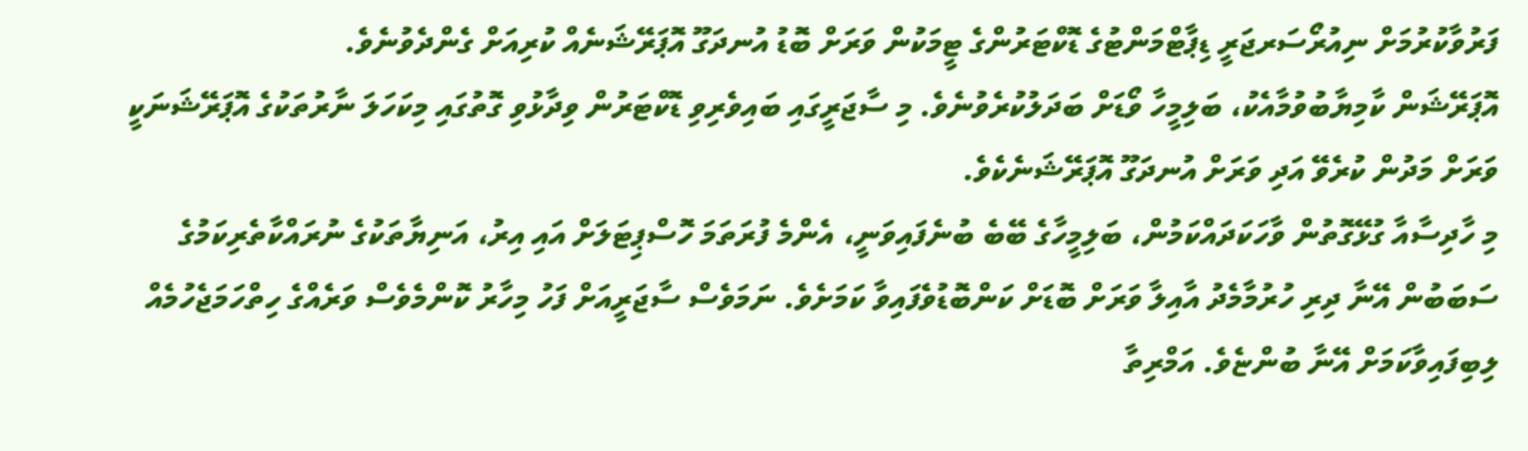ފަރުވާކުރުމަށް ނިއުރޯސަރޖަރީ ޑިޕާޓްމަންޓުގެ ޑޮކްޓަރުންގެ ޓީމަކުން ވަރަށް ބޮޑު އުނދަގޫ އޮޕަރޭޝަނެއް ކުރިއަށް ގެންދެވުނެވެ.
އޮޕަރޭޝަން ކާމިޔާބުވުމާއެކު، ބަލިމީހާ ވޯޑަށް ބަދަލުކުރެވުނެވެ. މި ސާޖަރީގައި ބައިވެރިވި ޑޮކްޓަރުން ވިދާޅުވި ގޮތުގައި މިކަހަލަ ނާރުތަކުގެ އޮޕަރޭޝަނަކީ ވަރަށް މަދުން ކުރެވޭ އަދި ވަރަށް އުނދަގޫ އޮޕަރޭޝަނެކެވެ.
މި ހާދިސާއާ ގުޅޭގޮތުން ވާހަކަދައްކަމުން، ބަލިމީހާގެ ބޭބެ ބުނެފައިވަނީ، އެންމެ ފުރަތަމަ ހޮސްޕިޓަލަށް އައި އިރު، އަނިޔާތަކުގެ ނުރައްކާތެރިކަމުގެ ސަބަބުން އޭނާ ދިރި ހުރުމާމެދު އާއިލާ ވަރަށް ބޮޑަށް ކަންބޮޑުވެފައިވާ ކަމަށެވެ. ނަމަވެސް ސާޖަރީއަށް ފަހު މިހާރު ކޮންމެވެސް ވަރެއްގެ ހިތްހަމަޖެހުމެއް ލިބިފައިވާކަމަށް އޭނާ ބުންޏެވެ. އަމްރިތާ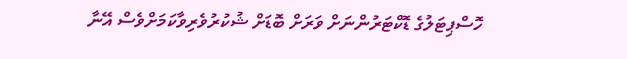ހޮސްޕިޓަލުގެ ޑޮކްޓަރުންނަށް ވަރަށް ބޮޑަށް ޝުކުރުވެރިވާކަމަށްވެސް އޭނާ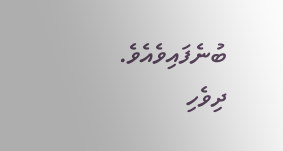ބުނެފައިވެއެވެ.
ދިވެހި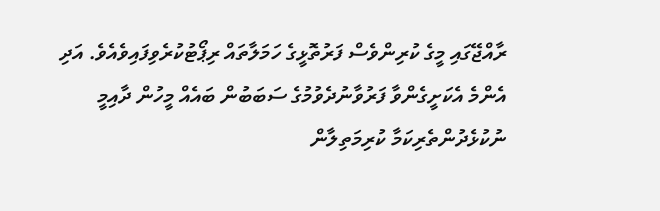ރާއްޖޭގައި މީގެ ކުރިންވެސް ފަރުތޮޅީގެ ހަމަލާތައް ރިޕޯޓުކުރެވިފައިވެއެވެ. އަދި އެންމެ އެކަށީގެންވާ ފަރުވާނުދެވުމުގެ ސަބަބުން ބައެއް މީހުން ދާއިމީ ނުކުޅެދުންތެރިކަމާ ކުރިމަތިލާން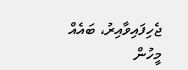ޖެހިފައިވާއިރު، ބައެއް މީހުން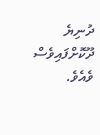ދުނިޔެ ދޫކޮށްފައިވެސް ވެއެވެ.